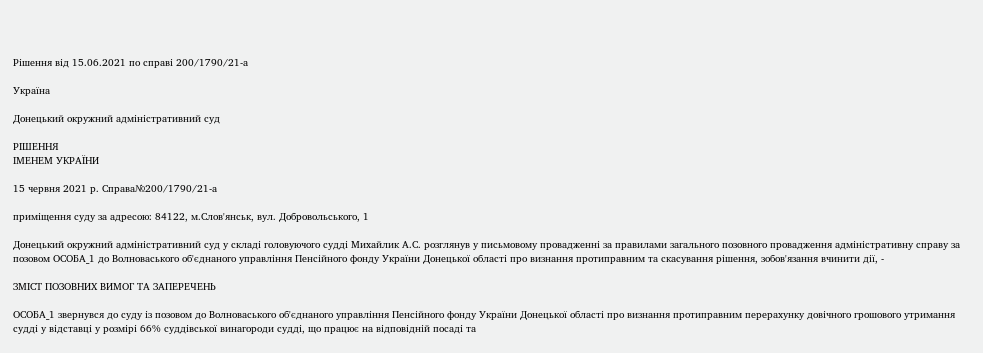Рішення від 15.06.2021 по справі 200/1790/21-а

Україна

Донецький окружний адміністративний суд

РІШЕННЯ
ІМЕНЕМ УКРАЇНИ

15 червня 2021 р. Справа№200/1790/21-а

приміщення суду за адресою: 84122, м.Слов'янськ, вул. Добровольського, 1

Донецький окружний адміністративний суд у складі головуючого судді Михайлик А.С. розглянув у письмовому провадженні за правилами загального позовного провадження адміністративну справу за позовом ОСОБА_1 до Волноваського об'єднаного управління Пенсійного фонду України Донецької області про визнання протиправним та скасування рішення, зобов'язання вчинити дії, -

ЗМІСТ ПОЗОВНИХ ВИМОГ ТА ЗАПЕРЕЧЕНЬ

ОСОБА_1 звернувся до суду із позовом до Волноваського об'єднаного управління Пенсійного фонду України Донецької області про визнання протиправним перерахунку довічного грошового утримання судді у відставці у розмірі 66% суддівської винагороди судді, що працює на відповідній посаді та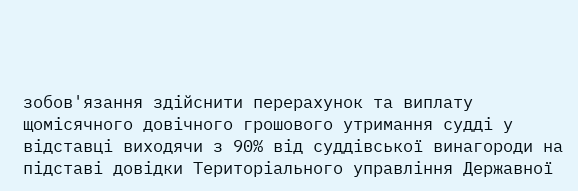зобов'язання здійснити перерахунок та виплату щомісячного довічного грошового утримання судді у відставці виходячи з 90% від суддівської винагороди на підставі довідки Територіального управління Державної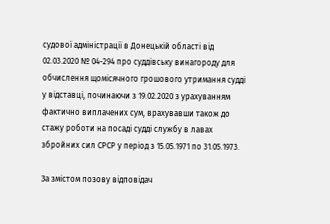судової адміністрації в Донецькій області від 02.03.2020 № 04-294 про суддівську винагороду для обчислення щомісячного грошового утримання судді у відставці, починаючи з 19.02.2020 з урахуванням фактично виплачених сум, врахувавши також до стажу роботи на посаді судді службу в лавах збройних сил СРСР у період з 15.05.1971 по 31.05.1973.

За змістом позову відповідач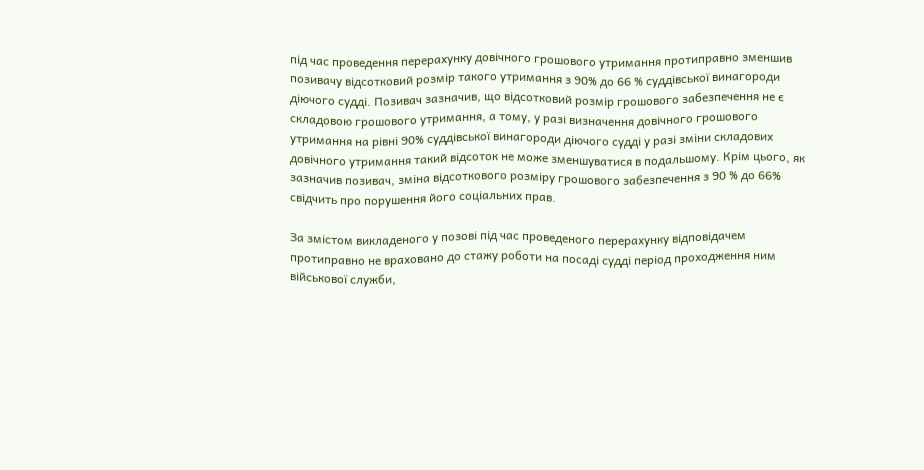під час проведення перерахунку довічного грошового утримання протиправно зменшив позивачу відсотковий розмір такого утримання з 90% до 66 % суддівської винагороди діючого судді. Позивач зазначив, що відсотковий розмір грошового забезпечення не є складовою грошового утримання, а тому, у разі визначення довічного грошового утримання на рівні 90% суддівської винагороди діючого судді у разі зміни складових довічного утримання такий відсоток не може зменшуватися в подальшому. Крім цього, як зазначив позивач, зміна відсоткового розміру грошового забезпечення з 90 % до 66% свідчить про порушення його соціальних прав.

За змістом викладеного у позові під час проведеного перерахунку відповідачем протиправно не враховано до стажу роботи на посаді судді період проходження ним військової служби,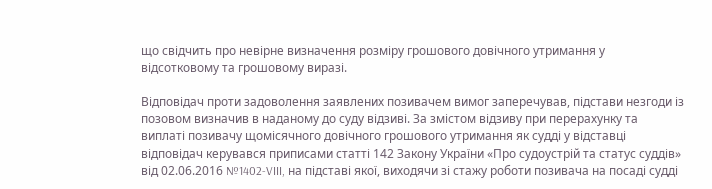що свідчить про невірне визначення розміру грошового довічного утримання у відсотковому та грошовому виразі.

Відповідач проти задоволення заявлених позивачем вимог заперечував, підстави незгоди із позовом визначив в наданому до суду відзиві. За змістом відзиву при перерахунку та виплаті позивачу щомісячного довічного грошового утримання як судді у відставці відповідач керувався приписами статті 142 Закону України «Про судоустрій та статус суддів» від 02.06.2016 №1402-VIII, на підставі якої, виходячи зі стажу роботи позивача на посаді судді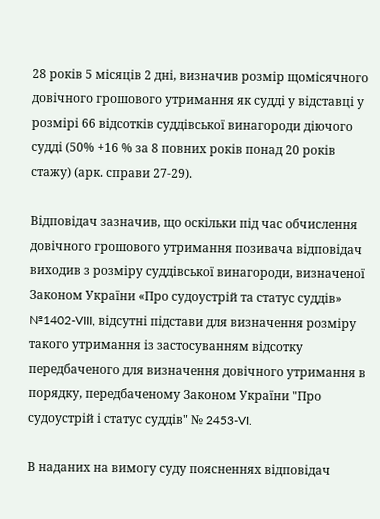28 років 5 місяців 2 дні, визначив розмір щомісячного довічного грошового утримання як судді у відставці у розмірі 66 відсотків суддівської винагороди діючого судді (50% +16 % за 8 повних років понад 20 років стажу) (арк. справи 27-29).

Відповідач зазначив, що оскільки під час обчислення довічного грошового утримання позивача відповідач виходив з розміру суддівської винагороди, визначеної Законом України «Про судоустрій та статус суддів» №1402-VIII, відсутні підстави для визначення розміру такого утримання із застосуванням відсотку передбаченого для визначення довічного утримання в порядку, передбаченому Законом України "Про судоустрій і статус суддів" № 2453-VI.

В наданих на вимогу суду поясненнях відповідач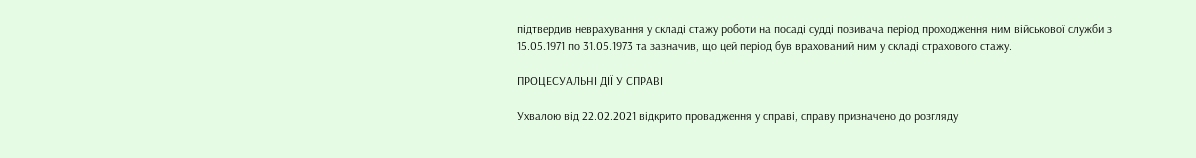підтвердив неврахування у складі стажу роботи на посаді судді позивача період проходження ним військової служби з 15.05.1971 по 31.05.1973 та зазначив, що цей період був врахований ним у складі страхового стажу.

ПРОЦЕСУАЛЬНІ ДІЇ У СПРАВІ

Ухвалою від 22.02.2021 відкрито провадження у справі, справу призначено до розгляду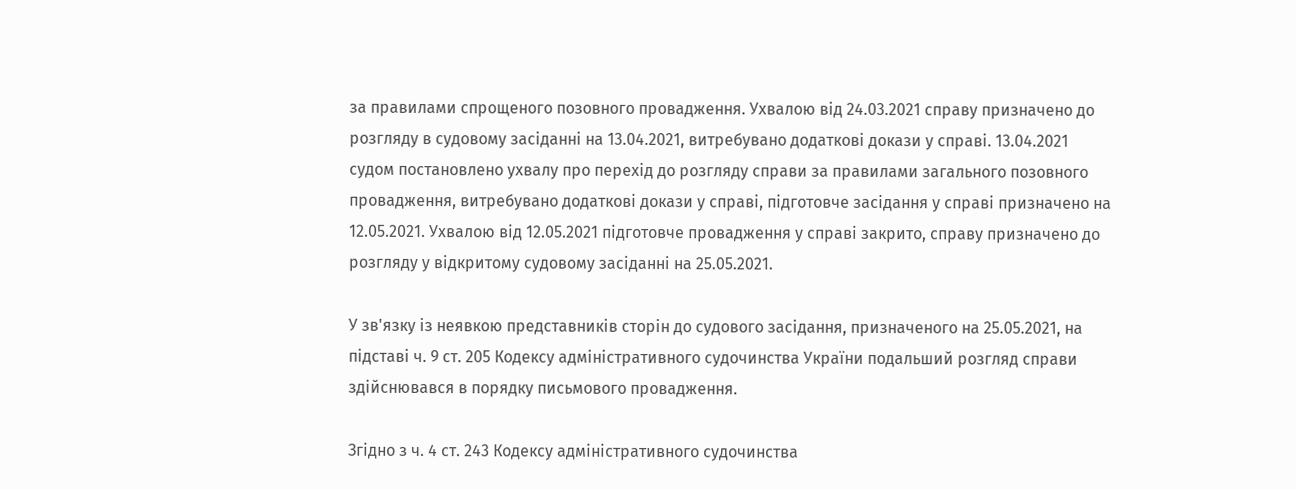за правилами спрощеного позовного провадження. Ухвалою від 24.03.2021 справу призначено до розгляду в судовому засіданні на 13.04.2021, витребувано додаткові докази у справі. 13.04.2021 судом постановлено ухвалу про перехід до розгляду справи за правилами загального позовного провадження, витребувано додаткові докази у справі, підготовче засідання у справі призначено на 12.05.2021. Ухвалою від 12.05.2021 підготовче провадження у справі закрито, справу призначено до розгляду у відкритому судовому засіданні на 25.05.2021.

У зв'язку із неявкою представників сторін до судового засідання, призначеного на 25.05.2021, на підставі ч. 9 ст. 205 Кодексу адміністративного судочинства України подальший розгляд справи здійснювався в порядку письмового провадження.

Згідно з ч. 4 ст. 243 Кодексу адміністративного судочинства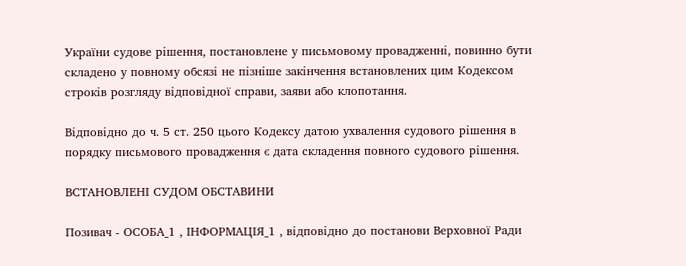України судове рішення, постановлене у письмовому провадженні, повинно бути складено у повному обсязі не пізніше закінчення встановлених цим Кодексом строків розгляду відповідної справи, заяви або клопотання.

Відповідно до ч. 5 ст. 250 цього Кодексу датою ухвалення судового рішення в порядку письмового провадження є дата складення повного судового рішення.

ВСТАНОВЛЕНІ СУДОМ ОБСТАВИНИ

Позивач - ОСОБА_1 , ІНФОРМАЦІЯ_1 , відповідно до постанови Верховної Ради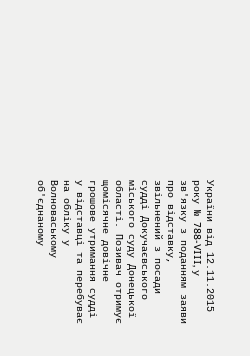України від 12.11.2015 року № 788-VIII, у зв'язку з поданням заяви про відставку, звільнений з посади судді Докучаєвського міського суду Донецької області. Позивач отримує щомісячне довічне грошове утримання судді у відставці та перебуває на обліку у Волноваському об'єднаному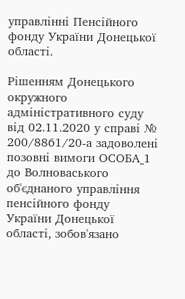управлінні Пенсійного фонду України Донецької області.

Рішенням Донецького окружного адміністративного суду від 02.11.2020 у справі № 200/8861/20-а задоволені позовні вимоги ОСОБА_1 до Волноваського об'єднаного управління пенсійного фонду України Донецької області, зобов'язано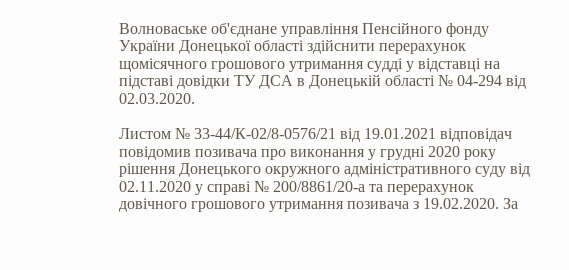Волноваське об'єднане управління Пенсійного фонду України Донецької області здійснити перерахунок щомісячного грошового утримання судді у відставці на підставі довідки ТУ ДСА в Донецькій області № 04-294 від 02.03.2020.

Листом № 33-44/К-02/8-0576/21 від 19.01.2021 відповідач повідомив позивача про виконання у грудні 2020 року рішення Донецького окружного адміністративного суду від 02.11.2020 у справі № 200/8861/20-а та перерахунок довічного грошового утримання позивача з 19.02.2020. За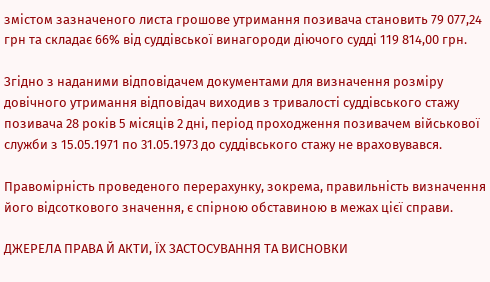змістом зазначеного листа грошове утримання позивача становить 79 077,24 грн та складає 66% від суддівської винагороди діючого судді 119 814,00 грн.

Згідно з наданими відповідачем документами для визначення розміру довічного утримання відповідач виходив з тривалості суддівського стажу позивача 28 років 5 місяців 2 дні, період проходження позивачем військової служби з 15.05.1971 по 31.05.1973 до суддівського стажу не враховувався.

Правомірність проведеного перерахунку, зокрема, правильність визначення його відсоткового значення, є спірною обставиною в межах цієї справи.

ДЖЕРЕЛА ПРАВА Й АКТИ, ЇХ ЗАСТОСУВАННЯ ТА ВИСНОВКИ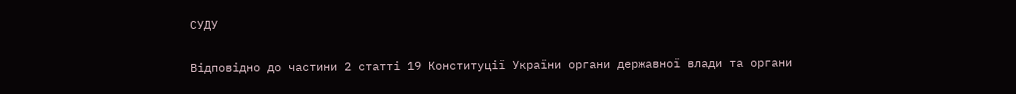СУДУ

Відповідно до частини 2 статті 19 Конституції України органи державної влади та органи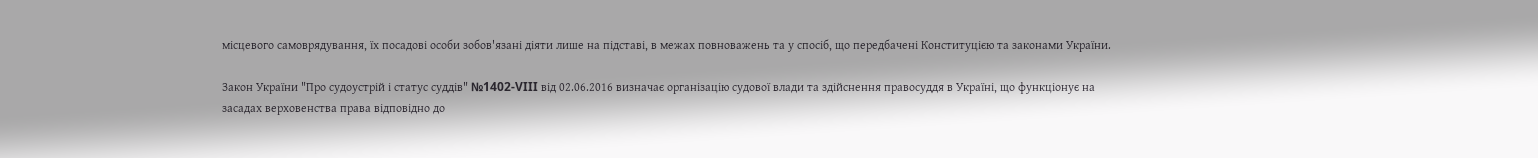місцевого самоврядування, їх посадові особи зобов'язані діяти лише на підставі, в межах повноважень та у спосіб, що передбачені Конституцією та законами України.

Закон України "Про судоустрій і статус суддів" №1402-VIII від 02.06.2016 визначає організацію судової влади та здійснення правосуддя в Україні, що функціонує на засадах верховенства права відповідно до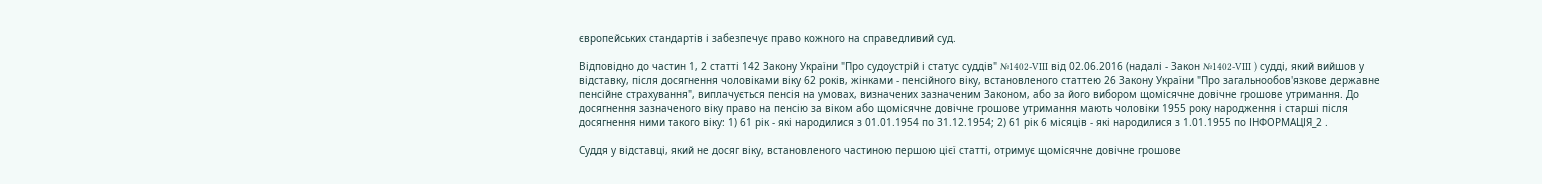європейських стандартів і забезпечує право кожного на справедливий суд.

Відповідно до частин 1, 2 статті 142 Закону України "Про судоустрій і статус суддів" №1402-VIII від 02.06.2016 (надалі - Закон №1402-VIII ) судді, який вийшов у відставку, після досягнення чоловіками віку 62 років, жінками - пенсійного віку, встановленого статтею 26 Закону України "Про загальнообов'язкове державне пенсійне страхування", виплачується пенсія на умовах, визначених зазначеним Законом, або за його вибором щомісячне довічне грошове утримання. До досягнення зазначеного віку право на пенсію за віком або щомісячне довічне грошове утримання мають чоловіки 1955 року народження і старші після досягнення ними такого віку: 1) 61 рік - які народилися з 01.01.1954 по 31.12.1954; 2) 61 рік 6 місяців - які народилися з 1.01.1955 по ІНФОРМАЦІЯ_2 .

Суддя у відставці, який не досяг віку, встановленого частиною першою цієї статті, отримує щомісячне довічне грошове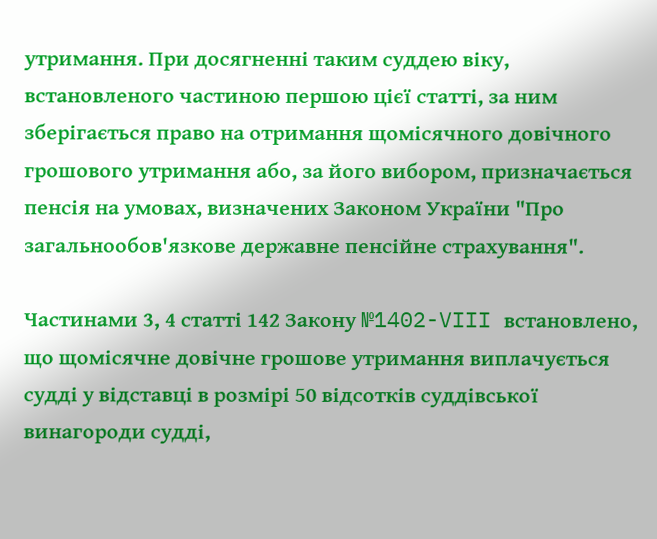утримання. При досягненні таким суддею віку, встановленого частиною першою цієї статті, за ним зберігається право на отримання щомісячного довічного грошового утримання або, за його вибором, призначається пенсія на умовах, визначених Законом України "Про загальнообов'язкове державне пенсійне страхування".

Частинами 3, 4 статті 142 Закону №1402-VIII встановлено, що щомісячне довічне грошове утримання виплачується судді у відставці в розмірі 50 відсотків суддівської винагороди судді,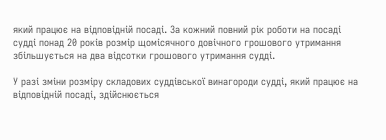який працює на відповідній посаді. За кожний повний рік роботи на посаді судді понад 20 років розмір щомісячного довічного грошового утримання збільшується на два відсотки грошового утримання судді.

У разі зміни розміру складових суддівської винагороди судді, який працює на відповідній посаді, здійснюється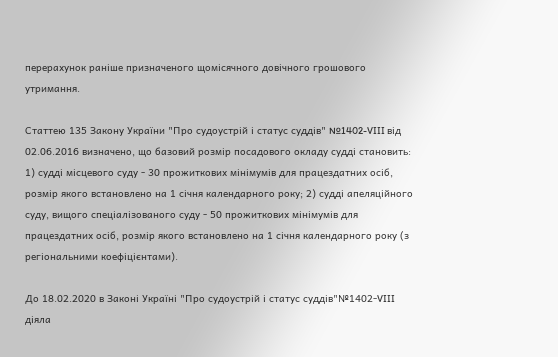перерахунок раніше призначеного щомісячного довічного грошового утримання.

Статтею 135 Закону України "Про судоустрій і статус суддів" №1402-VIII від 02.06.2016 визначено, що базовий розмір посадового окладу судді становить: 1) судді місцевого суду - 30 прожиткових мінімумів для працездатних осіб, розмір якого встановлено на 1 січня календарного року; 2) судді апеляційного суду, вищого спеціалізованого суду - 50 прожиткових мінімумів для працездатних осіб, розмір якого встановлено на 1 січня календарного року (з регіональними коефіцієнтами).

До 18.02.2020 в Законі Україні "Про судоустрій і статус суддів"№1402-VIII діяла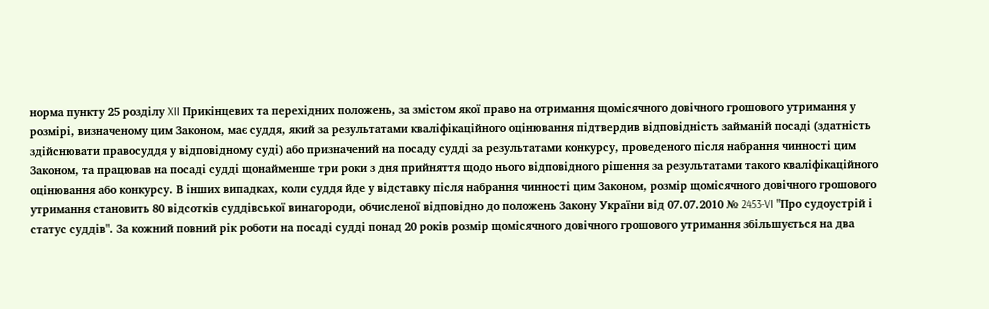норма пункту 25 розділу XII Прикінцевих та перехідних положень, за змістом якої право на отримання щомісячного довічного грошового утримання у розмірі, визначеному цим Законом, має суддя, який за результатами кваліфікаційного оцінювання підтвердив відповідність займаній посаді (здатність здійснювати правосуддя у відповідному суді) або призначений на посаду судді за результатами конкурсу, проведеного після набрання чинності цим Законом, та працював на посаді судді щонайменше три роки з дня прийняття щодо нього відповідного рішення за результатами такого кваліфікаційного оцінювання або конкурсу. В інших випадках, коли суддя йде у відставку після набрання чинності цим Законом, розмір щомісячного довічного грошового утримання становить 80 відсотків суддівської винагороди, обчисленої відповідно до положень Закону України від 07.07.2010 № 2453-VI "Про судоустрій і статус суддів". За кожний повний рік роботи на посаді судді понад 20 років розмір щомісячного довічного грошового утримання збільшується на два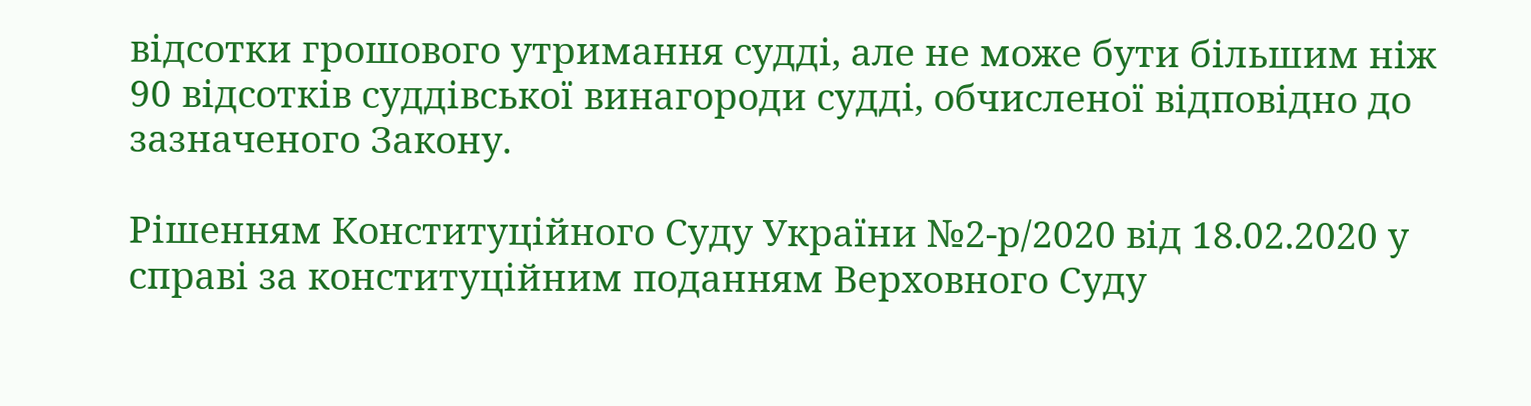відсотки грошового утримання судді, але не може бути більшим ніж 90 відсотків суддівської винагороди судді, обчисленої відповідно до зазначеного Закону.

Рішенням Конституційного Суду України №2-р/2020 від 18.02.2020 у справі за конституційним поданням Верховного Суду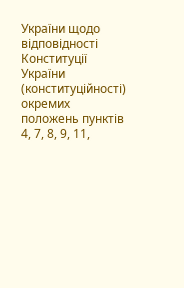України щодо відповідності Конституції України (конституційності) окремих положень пунктів 4, 7, 8, 9, 11,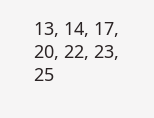13, 14, 17, 20, 22, 23, 25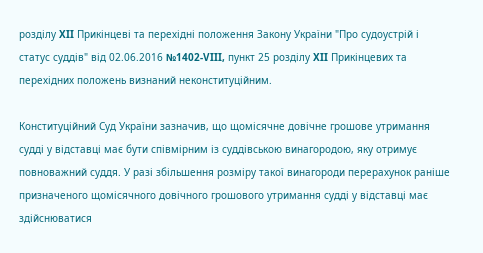розділу XII Прикінцеві та перехідні положення Закону України "Про судоустрій і статус суддів" від 02.06.2016 №1402-VIII, пункт 25 розділу XII Прикінцевих та перехідних положень визнаний неконституційним.

Конституційний Суд України зазначив, що щомісячне довічне грошове утримання судді у відставці має бути співмірним із суддівською винагородою, яку отримує повноважний суддя. У разі збільшення розміру такої винагороди перерахунок раніше призначеного щомісячного довічного грошового утримання судді у відставці має здійснюватися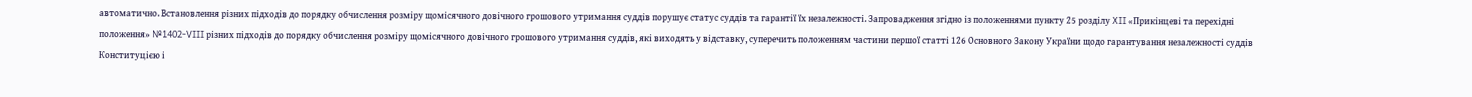автоматично. Встановлення різних підходів до порядку обчислення розміру щомісячного довічного грошового утримання суддів порушує статус суддів та гарантії їх незалежності. Запровадження згідно із положеннями пункту 25 розділу XII «Прикінцеві та перехідні положення» №1402-VIII різних підходів до порядку обчислення розміру щомісячного довічного грошового утримання суддів, які виходять у відставку, суперечить положенням частини першої статті 126 Основного Закону України щодо гарантування незалежності суддів Конституцією і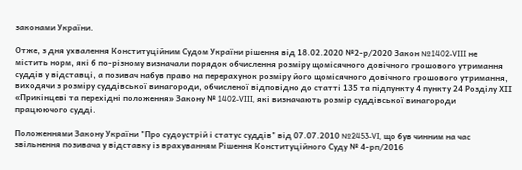законами України.

Отже, з дня ухвалення Конституційним Судом України рішення від 18.02.2020 №2-р/2020 Закон №1402-VIII не містить норм, які б по-різному визначали порядок обчислення розміру щомісячного довічного грошового утримання суддів у відставці, а позивач набув право на перерахунок розміру його щомісячного довічного грошового утримання, виходячи з розміру суддівської винагороди, обчисленої відповідно до статті 135 та підпункту 4 пункту 24 Розділу ХІІ «Прикінцеві та перехідні положення» Закону № 1402-VIII, які визначають розмір суддівської винагороди працюючого судді.

Положеннями Закону України "Про судоустрій і статус суддів" від 07.07.2010 №2453-VI, що був чинним на час звільнення позивача у відставку із врахуванням Рішення Конституційного Суду № 4-рп/2016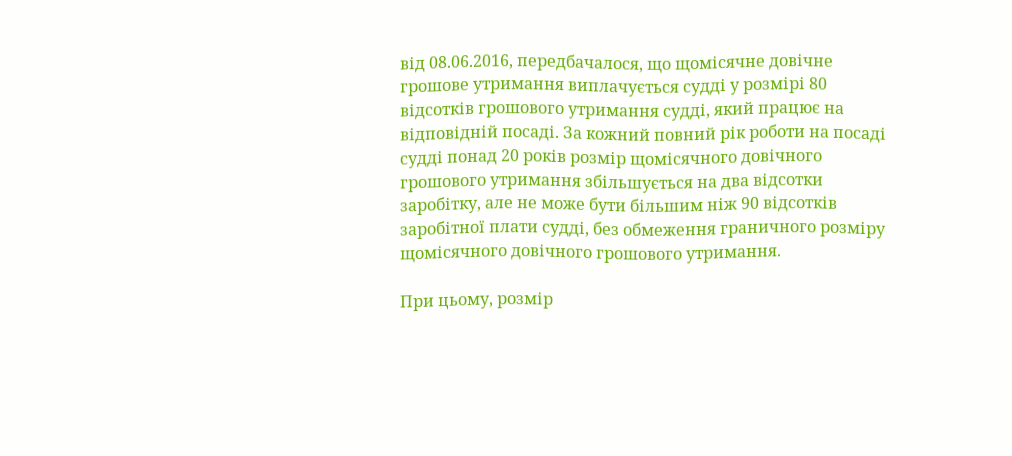від 08.06.2016, передбачалося, що щомісячне довічне грошове утримання виплачується судді у розмірі 80 відсотків грошового утримання судді, який працює на відповідній посаді. За кожний повний рік роботи на посаді судді понад 20 років розмір щомісячного довічного грошового утримання збільшується на два відсотки заробітку, але не може бути більшим ніж 90 відсотків заробітної плати судді, без обмеження граничного розміру щомісячного довічного грошового утримання.

При цьому, розмір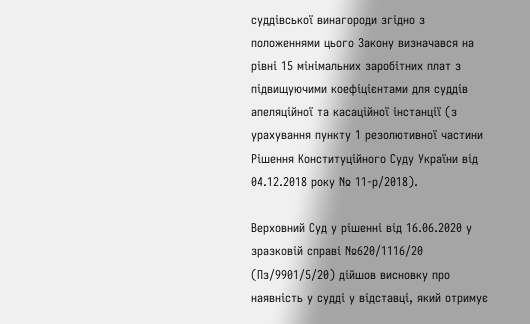суддівської винагороди згідно з положеннями цього Закону визначався на рівні 15 мінімальних заробітних плат з підвищуючими коефіцієнтами для суддів апеляційної та касаційної інстанції (з урахування пункту 1 резолютивної частини Рішення Конституційного Суду України від 04.12.2018 року № 11-р/2018).

Верховний Суд у рішенні від 16.06.2020 у зразковій справі №620/1116/20 (Пз/9901/5/20) дійшов висновку про наявність у судді у відставці, який отримує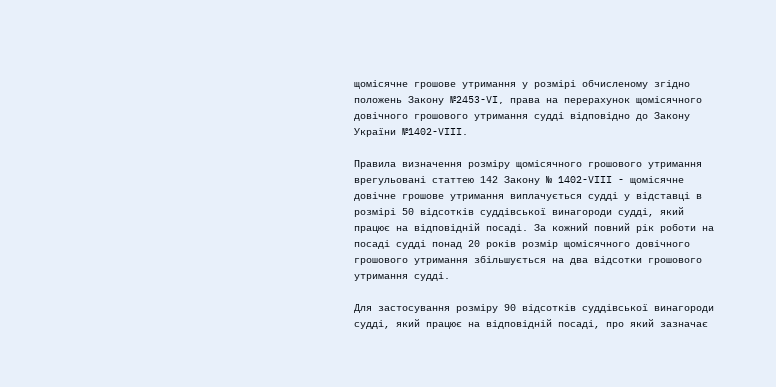щомісячне грошове утримання у розмірі обчисленому згідно положень Закону №2453-VI, права на перерахунок щомісячного довічного грошового утримання судді відповідно до Закону України №1402-VIII.

Правила визначення розміру щомісячного грошового утримання врегульовані статтею 142 Закону № 1402-VIII - щомісячне довічне грошове утримання виплачується судді у відставці в розмірі 50 відсотків суддівської винагороди судді, який працює на відповідній посаді. За кожний повний рік роботи на посаді судді понад 20 років розмір щомісячного довічного грошового утримання збільшується на два відсотки грошового утримання судді.

Для застосування розміру 90 відсотків суддівської винагороди судді, який працює на відповідній посаді, про який зазначає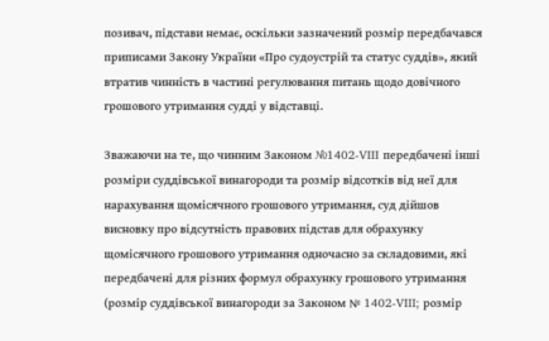позивач, підстави немає, оскільки зазначений розмір передбачався приписами Закону України «Про судоустрій та статус суддів», який втратив чинність в частині регулювання питань щодо довічного грошового утримання судді у відставці.

Зважаючи на те, що чинним Законом №1402-VIII передбачені інші розміри суддівської винагороди та розмір відсотків від неї для нарахування щомісячного грошового утримання, суд дійшов висновку про відсутність правових підстав для обрахунку щомісячного грошового утримання одночасно за складовими, які передбачені для різних формул обрахунку грошового утримання (розмір суддівської винагороди за Законом № 1402-VIII; розмір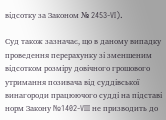відсотку за Законом № 2453-VI).

Суд також зазначає, що в даному випадку проведення перерахунку зі зменшеним відсотком розміру довічного грошового утримання позивача від суддівської винагороди працюючого судді на підставі норм Закону №1402-VIII не призводить до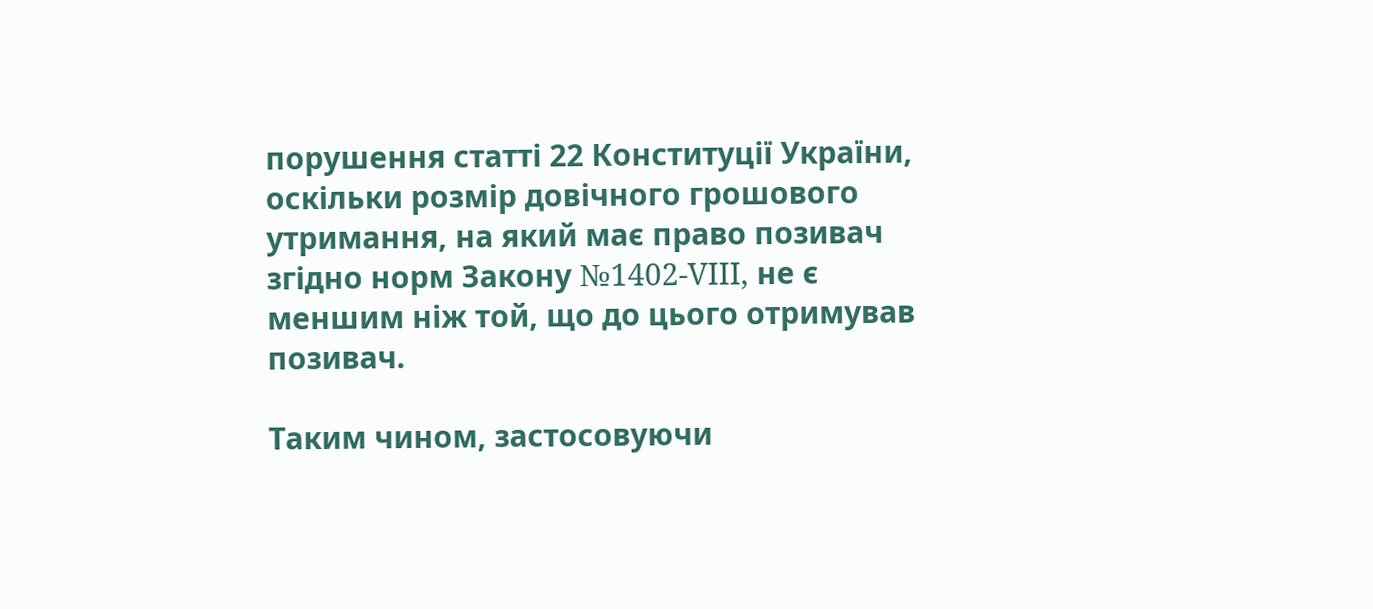порушення статті 22 Конституції України, оскільки розмір довічного грошового утримання, на який має право позивач згідно норм Закону №1402-VIII, не є меншим ніж той, що до цього отримував позивач.

Таким чином, застосовуючи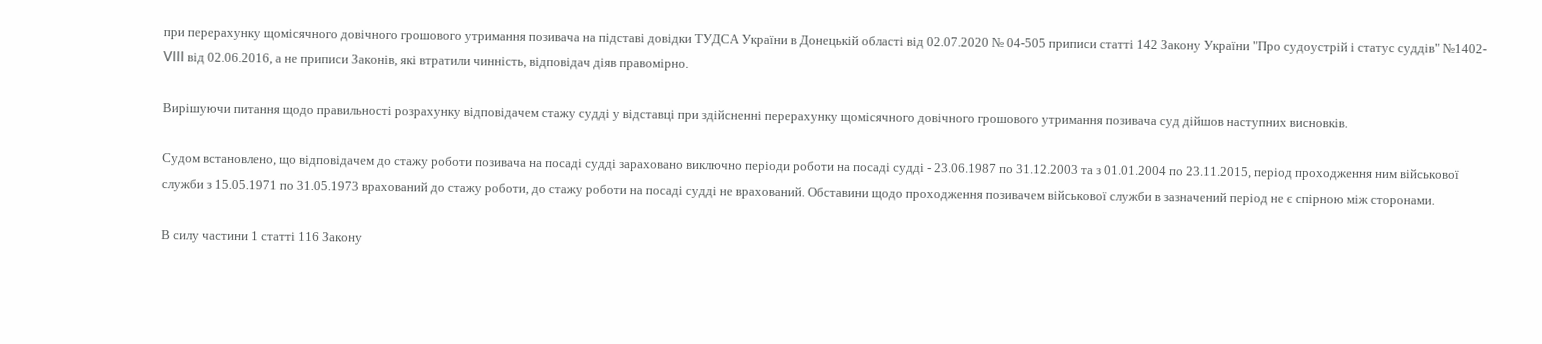при перерахунку щомісячного довічного грошового утримання позивача на підставі довідки ТУДСА України в Донецькій області від 02.07.2020 № 04-505 приписи статті 142 Закону України "Про судоустрій і статус суддів" №1402-VIII від 02.06.2016, а не приписи Законів, які втратили чинність, відповідач діяв правомірно.

Вирішуючи питання щодо правильності розрахунку відповідачем стажу судді у відставці при здійсненні перерахунку щомісячного довічного грошового утримання позивача суд дійшов наступних висновків.

Судом встановлено, що відповідачем до стажу роботи позивача на посаді судді зараховано виключно періоди роботи на посаді судді - 23.06.1987 по 31.12.2003 та з 01.01.2004 по 23.11.2015, період проходження ним військової служби з 15.05.1971 по 31.05.1973 врахований до стажу роботи, до стажу роботи на посаді судді не врахований. Обставини щодо проходження позивачем військової служби в зазначений період не є спірною між сторонами.

В силу частини 1 статті 116 Закону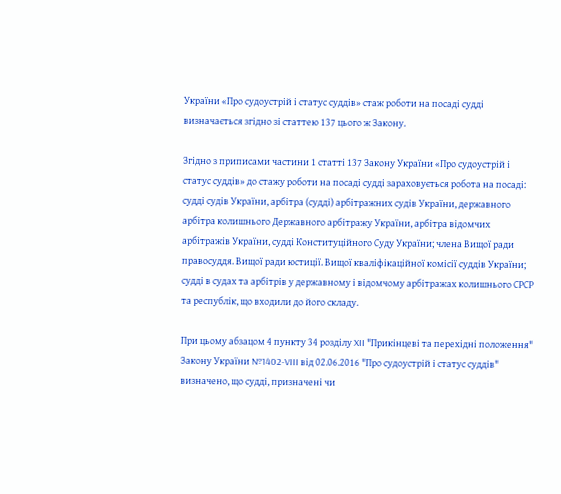України «Про судоустрій і статус суддів» стаж роботи на посаді судді визначається згідно зі статтею 137 цього ж Закону.

Згідно з приписами частини 1 статті 137 Закону України «Про судоустрій і статус суддів» до стажу роботи на посаді судді зараховується робота на посаді: судді судів України, арбітра (судді) арбітражних судів України, державного арбітра колишнього Державного арбітражу України, арбітра відомчих арбітражів України, судді Конституційного Суду України; члена Вищої ради правосуддя. Вищої ради юстиції. Вищої кваліфікаційної комісії суддів України; судді в судах та арбітрів у державному і відомчому арбітражах колишнього СРСР та республік, що входили до його складу.

При цьому абзацом 4 пункту 34 розділу XII "Прикінцеві та перехідні положення" Закону України №1402-VIII від 02.06.2016 "Про судоустрій і статус суддів" визначено, що судді, призначені чи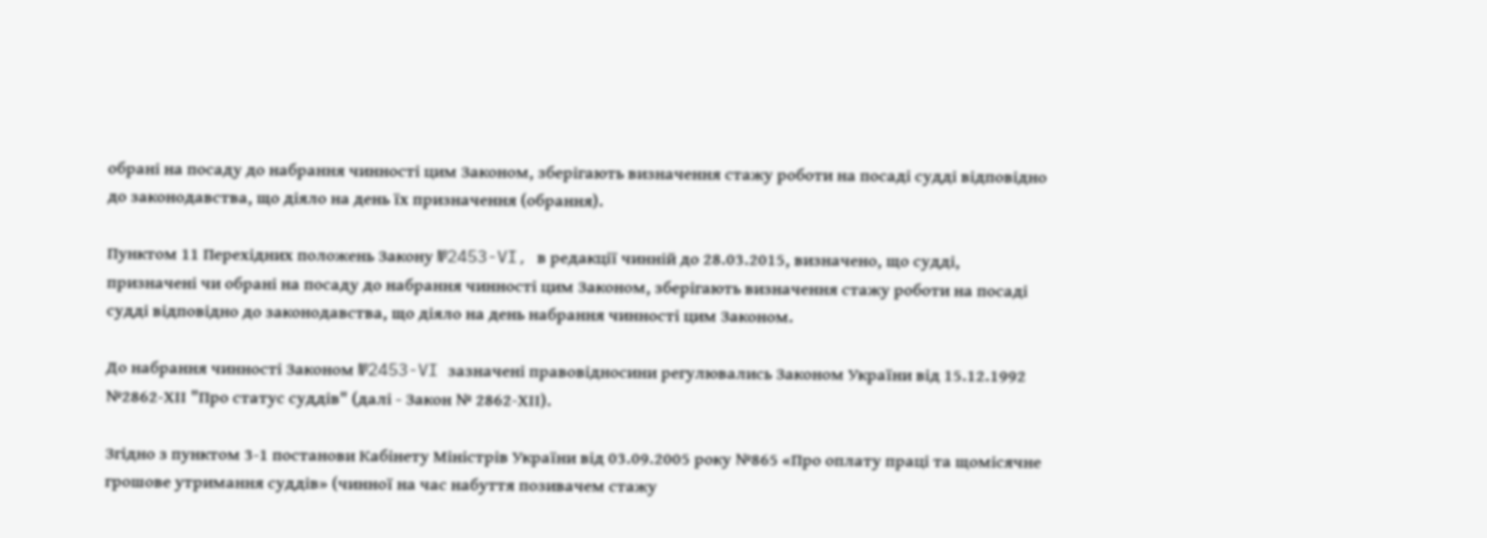обрані на посаду до набрання чинності цим Законом, зберігають визначення стажу роботи на посаді судді відповідно до законодавства, що діяло на день їх призначення (обрання).

Пунктом 11 Перехідних положень Закону №2453-VI, в редакції чинній до 28.03.2015, визначено, що судді, призначені чи обрані на посаду до набрання чинності цим Законом, зберігають визначення стажу роботи на посаді судді відповідно до законодавства, що діяло на день набрання чинності цим Законом.

До набрання чинності Законом №2453-VI зазначені правовідносини регулювались Законом України від 15.12.1992 №2862-ХІІ "Про статус суддів" (далі - Закон № 2862-ХІІ).

Згідно з пунктом 3-1 постанови Кабінету Міністрів України від 03.09.2005 року №865 «Про оплату праці та щомісячне грошове утримання суддів» (чинної на час набуття позивачем стажу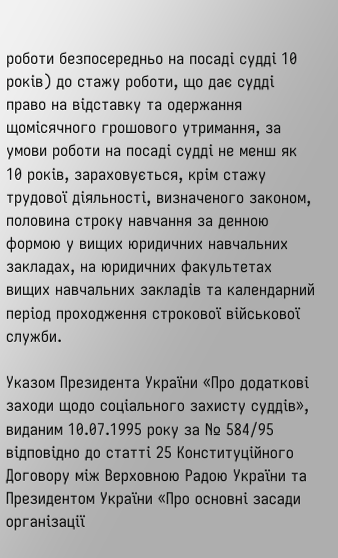роботи безпосередньо на посаді судді 10 років) до стажу роботи, що дає судді право на відставку та одержання щомісячного грошового утримання, за умови роботи на посаді судді не менш як 10 років, зараховується, крім стажу трудової діяльності, визначеного законом, половина строку навчання за денною формою у вищих юридичних навчальних закладах, на юридичних факультетах вищих навчальних закладів та календарний період проходження строкової військової служби.

Указом Президента України «Про додаткові заходи щодо соціального захисту суддів», виданим 10.07.1995 року за № 584/95 відповідно до статті 25 Конституційного Договору між Верховною Радою України та Президентом України «Про основні засади організації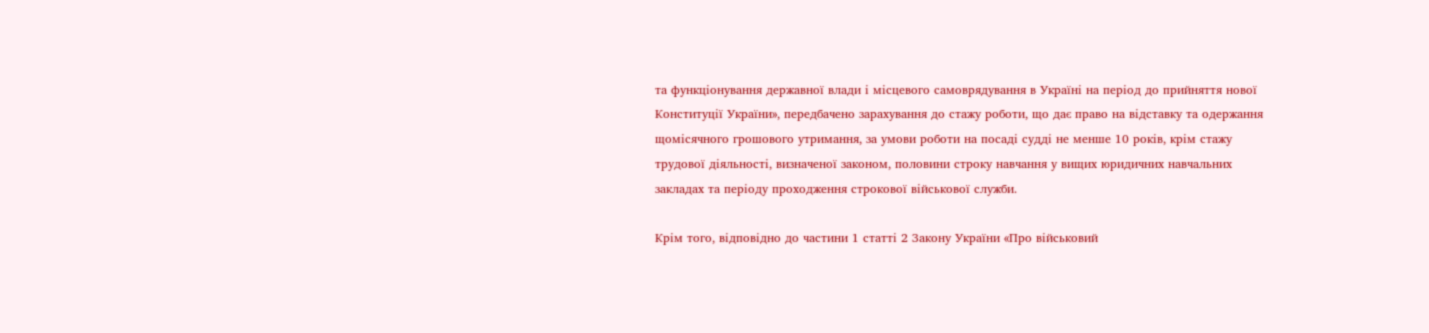та функціонування державної влади і місцевого самоврядування в Україні на період до прийняття нової Конституції України», передбачено зарахування до стажу роботи, що дає право на відставку та одержання щомісячного грошового утримання, за умови роботи на посаді судді не менше 10 років, крім стажу трудової діяльності, визначеної законом, половини строку навчання у вищих юридичних навчальних закладах та періоду проходження строкової військової служби.

Крім того, відповідно до частини 1 статті 2 Закону України «Про військовий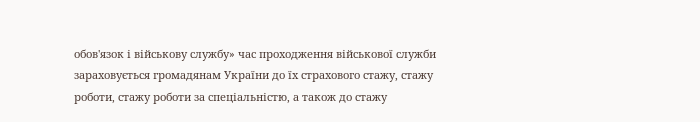обов'язок і військову службу» час проходження військової служби зараховується громадянам України до їх страхового стажу, стажу роботи, стажу роботи за спеціальністю, а також до стажу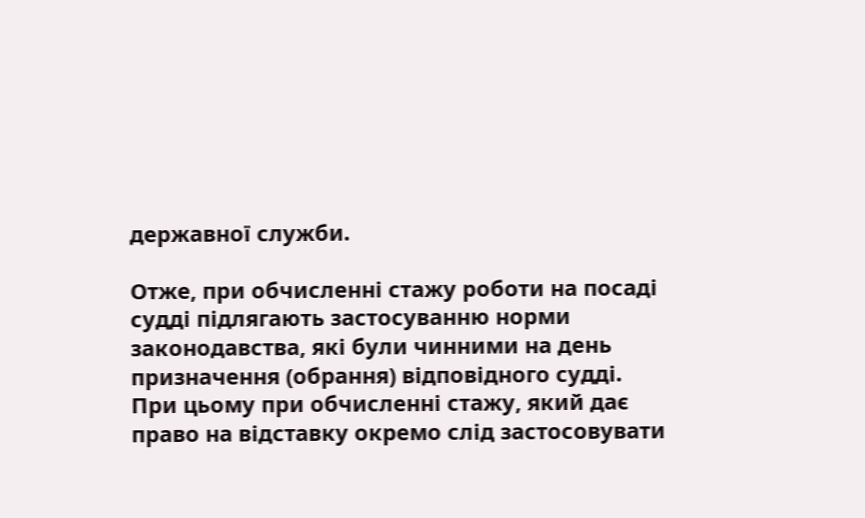державної служби.

Отже, при обчисленні стажу роботи на посаді судді підлягають застосуванню норми законодавства, які були чинними на день призначення (обрання) відповідного судді. При цьому при обчисленні стажу, який дає право на відставку окремо слід застосовувати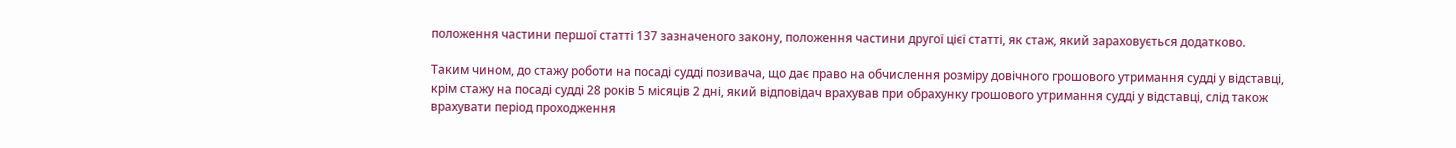положення частини першої статті 137 зазначеного закону, положення частини другої цієї статті, як стаж, який зараховується додатково.

Таким чином, до стажу роботи на посаді судді позивача, що дає право на обчислення розміру довічного грошового утримання судді у відставці, крім стажу на посаді судді 28 років 5 місяців 2 дні, який відповідач врахував при обрахунку грошового утримання судді у відставці, слід також врахувати період проходження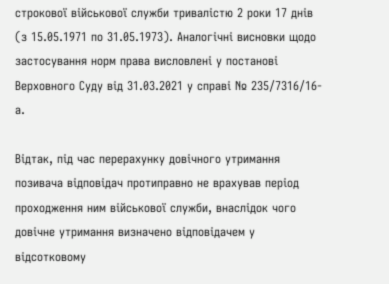строкової військової служби тривалістю 2 роки 17 днів (з 15.05.1971 по 31.05.1973). Аналогічні висновки щодо застосування норм права висловлені у постанові Верховного Суду від 31.03.2021 у справі № 235/7316/16-а.

Відтак, під час перерахунку довічного утримання позивача відповідач протиправно не врахував період проходження ним військової служби, внаслідок чого довічне утримання визначено відповідачем у відсотковому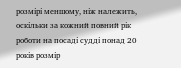розмірі меншому, ніж належить, оскільки за кожний повний рік роботи на посаді судді понад 20 років розмір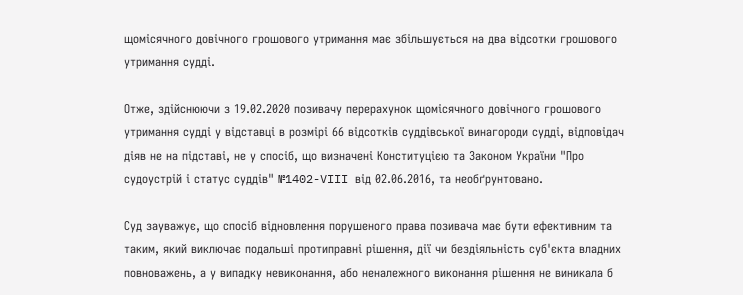щомісячного довічного грошового утримання має збільшується на два відсотки грошового утримання судді.

Отже, здійснюючи з 19.02.2020 позивачу перерахунок щомісячного довічного грошового утримання судді у відставці в розмірі 66 відсотків суддівської винагороди судді, відповідач діяв не на підставі, не у спосіб, що визначені Конституцією та Законом України "Про судоустрій і статус суддів" №1402-VIII від 02.06.2016, та необґрунтовано.

Суд зауважує, що спосіб відновлення порушеного права позивача має бути ефективним та таким, який виключає подальші протиправні рішення, дії чи бездіяльність суб'єкта владних повноважень, а у випадку невиконання, або неналежного виконання рішення не виникала б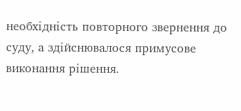необхідність повторного звернення до суду, а здійснювалося примусове виконання рішення.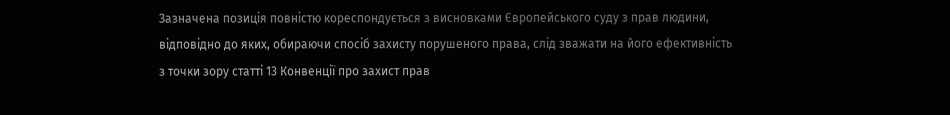Зазначена позиція повністю кореспондується з висновками Європейського суду з прав людини, відповідно до яких, обираючи спосіб захисту порушеного права, слід зважати на його ефективність з точки зору статті 13 Конвенції про захист прав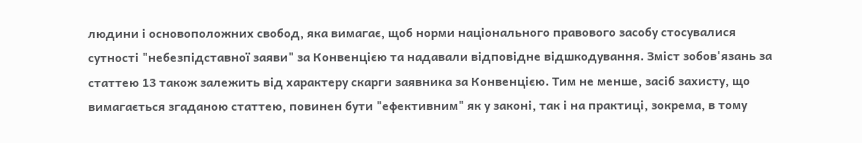людини і основоположних свобод, яка вимагає, щоб норми національного правового засобу стосувалися сутності "небезпідставної заяви" за Конвенцією та надавали відповідне відшкодування. Зміст зобов'язань за статтею 13 також залежить від характеру скарги заявника за Конвенцією. Тим не менше, засіб захисту, що вимагається згаданою статтею, повинен бути "ефективним" як у законі, так і на практиці, зокрема, в тому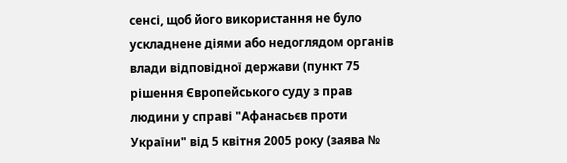сенсі, щоб його використання не було ускладнене діями або недоглядом органів влади відповідної держави (пункт 75 рішення Європейського суду з прав людини у справі "Афанасьєв проти України" від 5 квітня 2005 року (заява №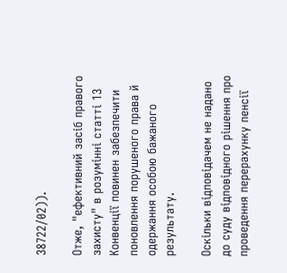38722/02)).

Отже, "ефективний засіб правого захисту" в розумінні статті 13 Конвенції повинен забезпечити поновлення порушеного права й одержання особою бажаного результату.

Оскільки відповідачем не надано до суду відповідного рішення про проведення перерахунку пенсії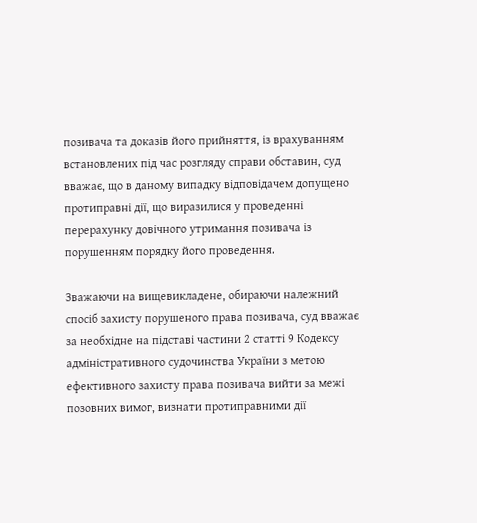позивача та доказів його прийняття, із врахуванням встановлених під час розгляду справи обставин, суд вважає, що в даному випадку відповідачем допущено протиправні дії, що виразилися у проведенні перерахунку довічного утримання позивача із порушенням порядку його проведення.

Зважаючи на вищевикладене, обираючи належний спосіб захисту порушеного права позивача, суд вважає за необхідне на підставі частини 2 статті 9 Кодексу адміністративного судочинства України з метою ефективного захисту права позивача вийти за межі позовних вимог, визнати протиправними дії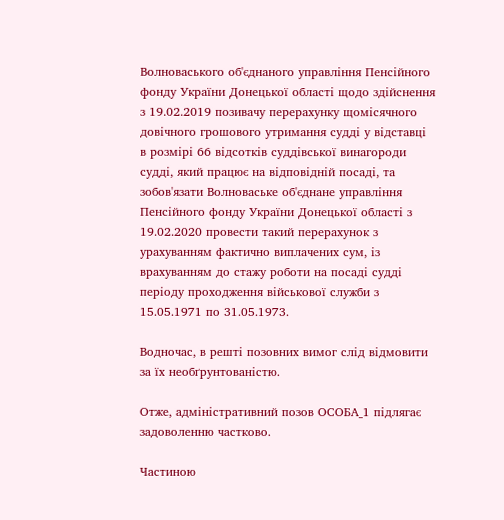Волноваського об'єднаного управління Пенсійного фонду України Донецької області щодо здійснення з 19.02.2019 позивачу перерахунку щомісячного довічного грошового утримання судді у відставці в розмірі 66 відсотків суддівської винагороди судді, який працює на відповідній посаді, та зобов'язати Волноваське об'єднане управління Пенсійного фонду України Донецької області з 19.02.2020 провести такий перерахунок з урахуванням фактично виплачених сум, із врахуванням до стажу роботи на посаді судді періоду проходження військової служби з 15.05.1971 по 31.05.1973.

Водночас, в решті позовних вимог слід відмовити за їх необґрунтованістю.

Отже, адміністративний позов ОСОБА_1 підлягає задоволенню частково.

Частиною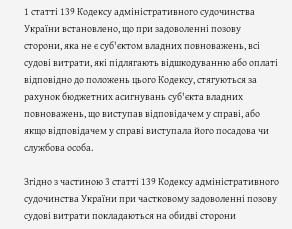1 статті 139 Кодексу адміністративного судочинства України встановлено, що при задоволенні позову сторони, яка не є суб'єктом владних повноважень, всі судові витрати, які підлягають відшкодуванню або оплаті відповідно до положень цього Кодексу, стягуються за рахунок бюджетних асигнувань суб'єкта владних повноважень, що виступав відповідачем у справі, або якщо відповідачем у справі виступала його посадова чи службова особа.

Згідно з частиною 3 статті 139 Кодексу адміністративного судочинства України при частковому задоволенні позову судові витрати покладаються на обидві сторони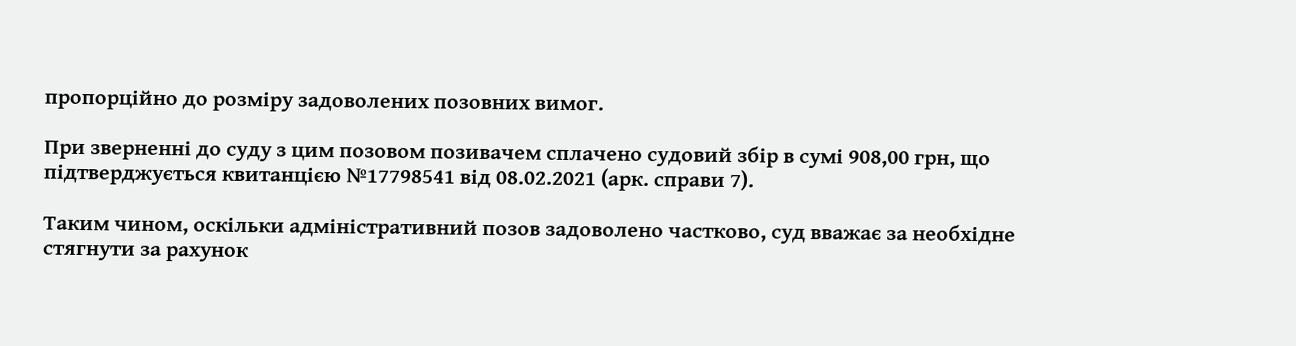пропорційно до розміру задоволених позовних вимог.

При зверненні до суду з цим позовом позивачем сплачено судовий збір в сумі 908,00 грн, що підтверджується квитанцією №17798541 від 08.02.2021 (арк. справи 7).

Таким чином, оскільки адміністративний позов задоволено частково, суд вважає за необхідне стягнути за рахунок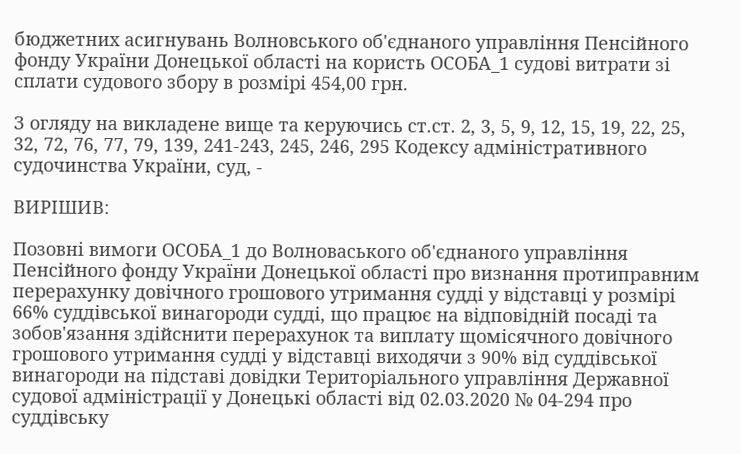бюджетних асигнувань Волновського об'єднаного управління Пенсійного фонду України Донецької області на користь ОСОБА_1 судові витрати зі сплати судового збору в розмірі 454,00 грн.

З огляду на викладене вище та керуючись ст.ст. 2, 3, 5, 9, 12, 15, 19, 22, 25, 32, 72, 76, 77, 79, 139, 241-243, 245, 246, 295 Кодексу адміністративного судочинства України, суд, -

ВИРІШИВ:

Позовні вимоги ОСОБА_1 до Волноваського об'єднаного управління Пенсійного фонду України Донецької області про визнання протиправним перерахунку довічного грошового утримання судді у відставці у розмірі 66% суддівської винагороди судді, що працює на відповідній посаді та зобов'язання здійснити перерахунок та виплату щомісячного довічного грошового утримання судді у відставці виходячи з 90% від суддівської винагороди на підставі довідки Територіального управління Державної судової адміністрації у Донецькі області від 02.03.2020 № 04-294 про суддівську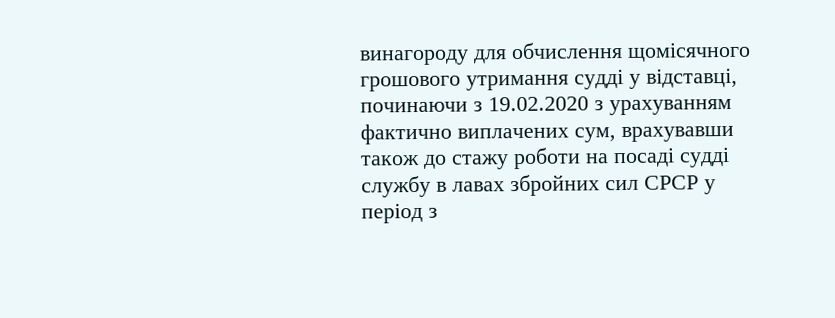винагороду для обчислення щомісячного грошового утримання судді у відставці, починаючи з 19.02.2020 з урахуванням фактично виплачених сум, врахувавши також до стажу роботи на посаді судді службу в лавах збройних сил СРСР у період з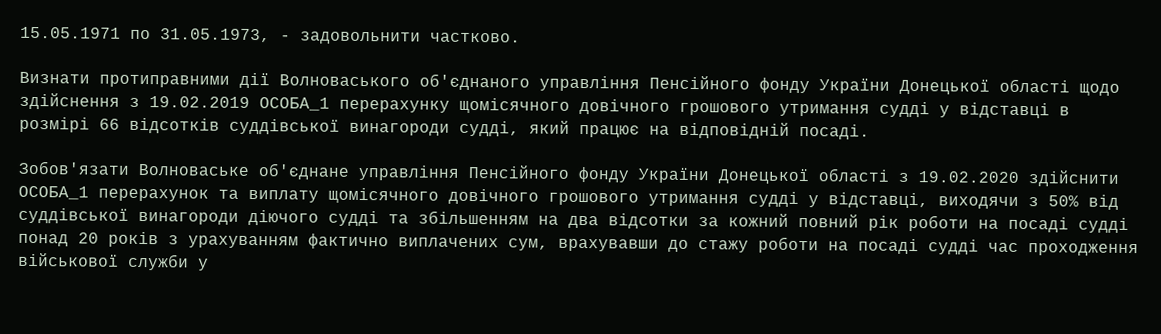15.05.1971 по 31.05.1973, - задовольнити частково.

Визнати протиправними дії Волноваського об'єднаного управління Пенсійного фонду України Донецької області щодо здійснення з 19.02.2019 ОСОБА_1 перерахунку щомісячного довічного грошового утримання судді у відставці в розмірі 66 відсотків суддівської винагороди судді, який працює на відповідній посаді.

Зобов'язати Волноваське об'єднане управління Пенсійного фонду України Донецької області з 19.02.2020 здійснити ОСОБА_1 перерахунок та виплату щомісячного довічного грошового утримання судді у відставці, виходячи з 50% від суддівської винагороди діючого судді та збільшенням на два відсотки за кожний повний рік роботи на посаді судді понад 20 років з урахуванням фактично виплачених сум, врахувавши до стажу роботи на посаді судді час проходження військової служби у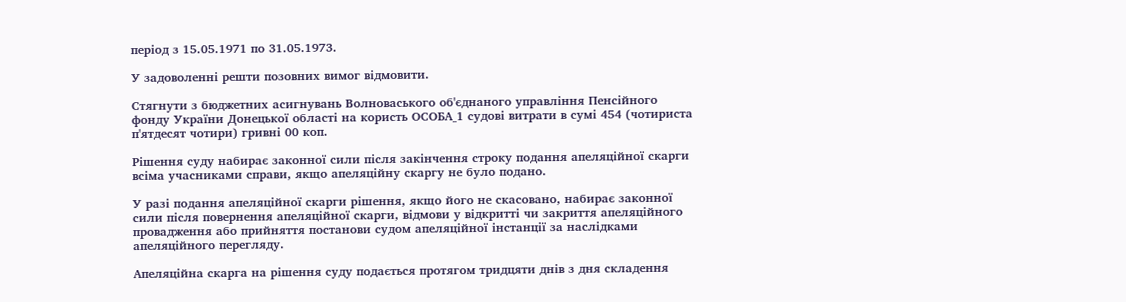період з 15.05.1971 по 31.05.1973.

У задоволенні решти позовних вимог відмовити.

Стягнути з бюджетних асигнувань Волноваського об'єднаного управління Пенсійного фонду України Донецької області на користь ОСОБА_1 судові витрати в сумі 454 (чотириста п'ятдесят чотири) гривні 00 коп.

Рішення суду набирає законної сили після закінчення строку подання апеляційної скарги всіма учасниками справи, якщо апеляційну скаргу не було подано.

У разі подання апеляційної скарги рішення, якщо його не скасовано, набирає законної сили після повернення апеляційної скарги, відмови у відкритті чи закриття апеляційного провадження або прийняття постанови судом апеляційної інстанції за наслідками апеляційного перегляду.

Апеляційна скарга на рішення суду подається протягом тридцяти днів з дня складення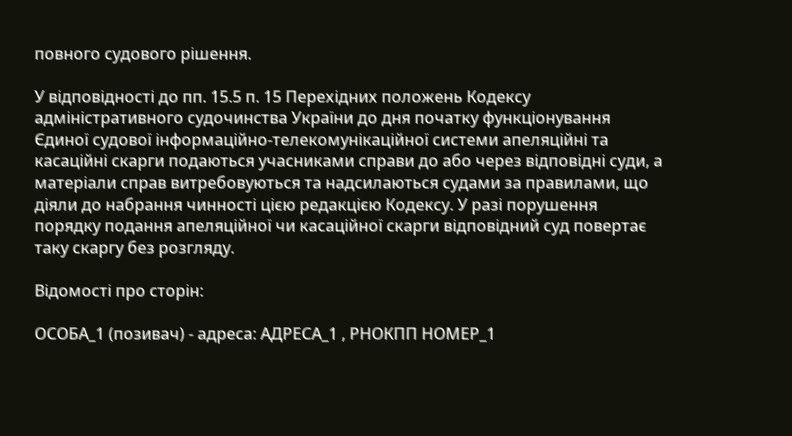повного судового рішення.

У відповідності до пп. 15.5 п. 15 Перехідних положень Кодексу адміністративного судочинства України до дня початку функціонування Єдиної судової інформаційно-телекомунікаційної системи апеляційні та касаційні скарги подаються учасниками справи до або через відповідні суди, а матеріали справ витребовуються та надсилаються судами за правилами, що діяли до набрання чинності цією редакцією Кодексу. У разі порушення порядку подання апеляційної чи касаційної скарги відповідний суд повертає таку скаргу без розгляду.

Відомості про сторін:

ОСОБА_1 (позивач) - адреса: АДРЕСА_1 , РНОКПП НОМЕР_1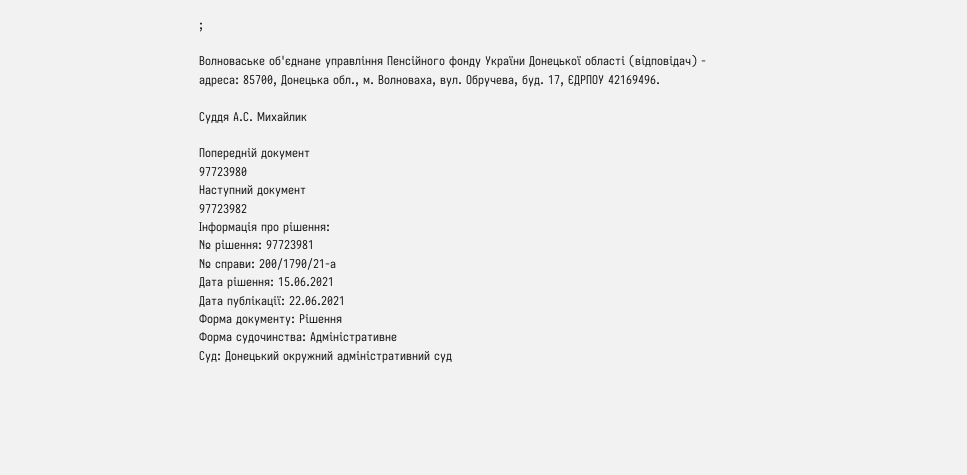;

Волноваське об'єднане управління Пенсійного фонду України Донецької області (відповідач) - адреса: 85700, Донецька обл., м. Волноваха, вул. Обручева, буд. 17, ЄДРПОУ 42169496.

Суддя А.С. Михайлик

Попередній документ
97723980
Наступний документ
97723982
Інформація про рішення:
№ рішення: 97723981
№ справи: 200/1790/21-а
Дата рішення: 15.06.2021
Дата публікації: 22.06.2021
Форма документу: Рішення
Форма судочинства: Адміністративне
Суд: Донецький окружний адміністративний суд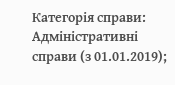Категорія справи: Адміністративні справи (з 01.01.2019);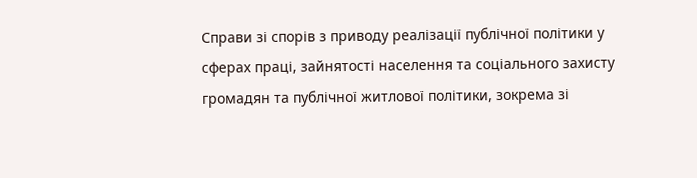Справи зі спорів з приводу реалізації публічної політики у сферах праці, зайнятості населення та соціального захисту громадян та публічної житлової політики, зокрема зі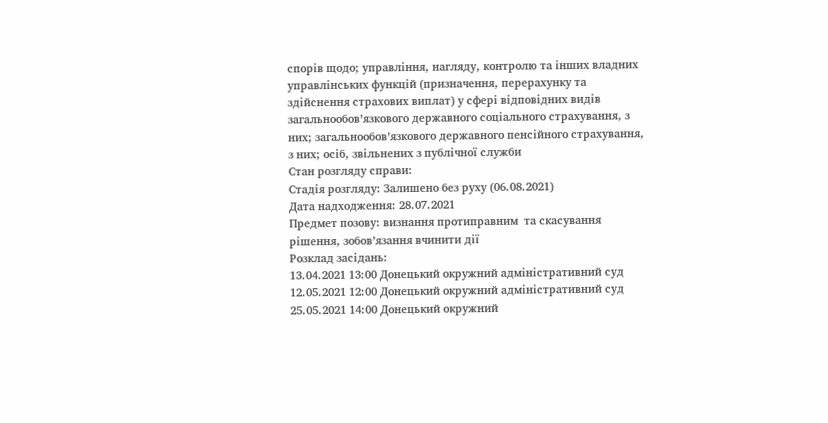спорів щодо; управління, нагляду, контролю та інших владних управлінських функцій (призначення, перерахунку та здійснення страхових виплат) у сфері відповідних видів загальнообов’язкового державного соціального страхування, з них; загальнообов’язкового державного пенсійного страхування, з них; осіб, звільнених з публічної служби
Стан розгляду справи:
Стадія розгляду: Залишено без руху (06.08.2021)
Дата надходження: 28.07.2021
Предмет позову: визнання протиправним  та скасування рішення, зобов’язання вчинити дії
Розклад засідань:
13.04.2021 13:00 Донецький окружний адміністративний суд
12.05.2021 12:00 Донецький окружний адміністративний суд
25.05.2021 14:00 Донецький окружний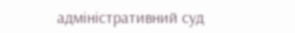адміністративний суд